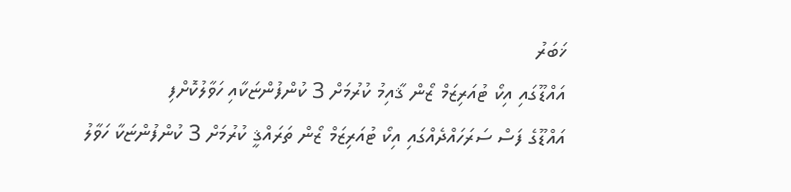ޚަބަރު
އައްޑޫގައި އިކޯ ޓުއަރިޒަމް ޒޯން ޤާއިމު ކުރުމަށް 3 ކުންފުންޏަކާއި ހަވާލުކޮށްފި
އައްޑޫގެ ފަސް ސަރަހައްދެއްގައި އިކޯ ޓުއަރިޒަމް ޒޯން ތަރައްޤީ ކުރުމަށް 3 ކުންފުންޏަކާ ހަވާލު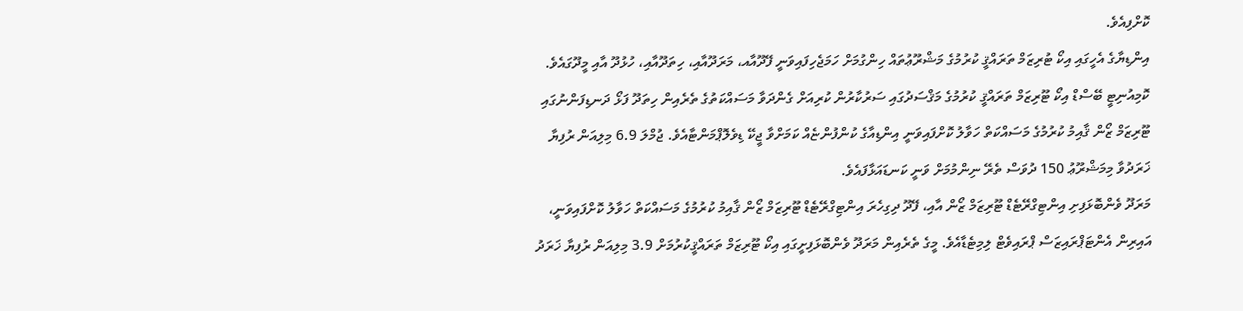ކޮށްފިއެވެ.
އިންޑިޔާގެ އެހީގައި އިކޯ ޓުރިޒަމް ތަރައްޤީ ކުރުމުގެ މަޝްރޫޢުތައް ހިންގުމަށް ހަމަޖެހިފައިވަނީ ފޭދޫއާއ، މަރަދޫއާއި، ހިތަދޫއާއި، ހުޅުދޫ އާއި މީދޫގައެވެ. ކޮމިއުނިޓީ ބޭސްޑް އިކޯ ޓޫރިޒަމް ތަރައްޤީ ކުރުމުގެ މަޤްސަދުގައި ސަރުކާރުން ކުރިއަށް ގެންދަވާ މަސައްކަތުގެ ތެރެއިން ހިތަދޫ ފަޅޯ ދަނޑިފަންނުގައި ޓޫރިޒަމް ޒޯން ޤާއިމު ކުރުމުގެ މަސައްކަތް ހަވާލު ކޮށްފައިވަނީ އިންޑިއާގެ ކުންފުންޏެއް ކަމަށްވާ ޖީކޭ ޑިވެލޮޕްމަންޓާއެވެ. ޖުމްލަ 6.9 މިލިއަން ރުފިޔާ ޚަރަދުވާ މިމަޝްރޫޢު 150 ދުވަސް ތެރޭ ނިންމުމަށް ވަނީ ކަނޑައަޅާފައެވެ.
މަރަދޫ ވެންބޮޅަފިށި އިންޓިގްރޭޓެޑް ޓޫރިޒަމް ޒޯން އާއި، ފޭދޫ ދިގިހެރަ އިންޓިގްރޭޓެޑް ޓޫރިޒަމް ޒޯން ޤާއިމު ކުރުމުގެ މަސައްކަތް ހަވާލު ކޮށްފައިވަނީ، އައިރިން އެންޓަޕްރައިޒަސް ޕްރައިވެޓް ލިމިޓެޑާއެވެ. މީގެ ތެރެއިން މަރަދޫ ވެންބޮޅަފިށީގައި އިކޯ ޓޫރިޒަމް ތަރައްޤީކުރުމަށް 3.9 މިލިއަން ރުފިޔާ ޚަރަދު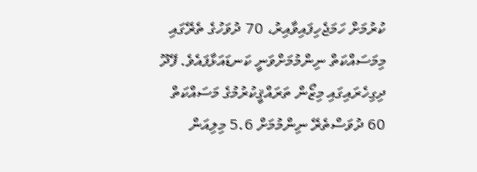ކުރުމަށް ހަމަޖެހިފައިވާއިރު، 70 ދުވަހުގެ ތެރޭގައި މިމަސައްކަތް ނިންމުމަށްވަނީ ކަނޑައަޅާފައެވެ. ފޭދޫ ދިގިހެރައިގައި މިޒޯން ތަރައްޤީކުރުމުގެ މަސައްކަތް 60 ދުވަސްތެރޭ ނިންމުމަށް 5.6 މިލިއަން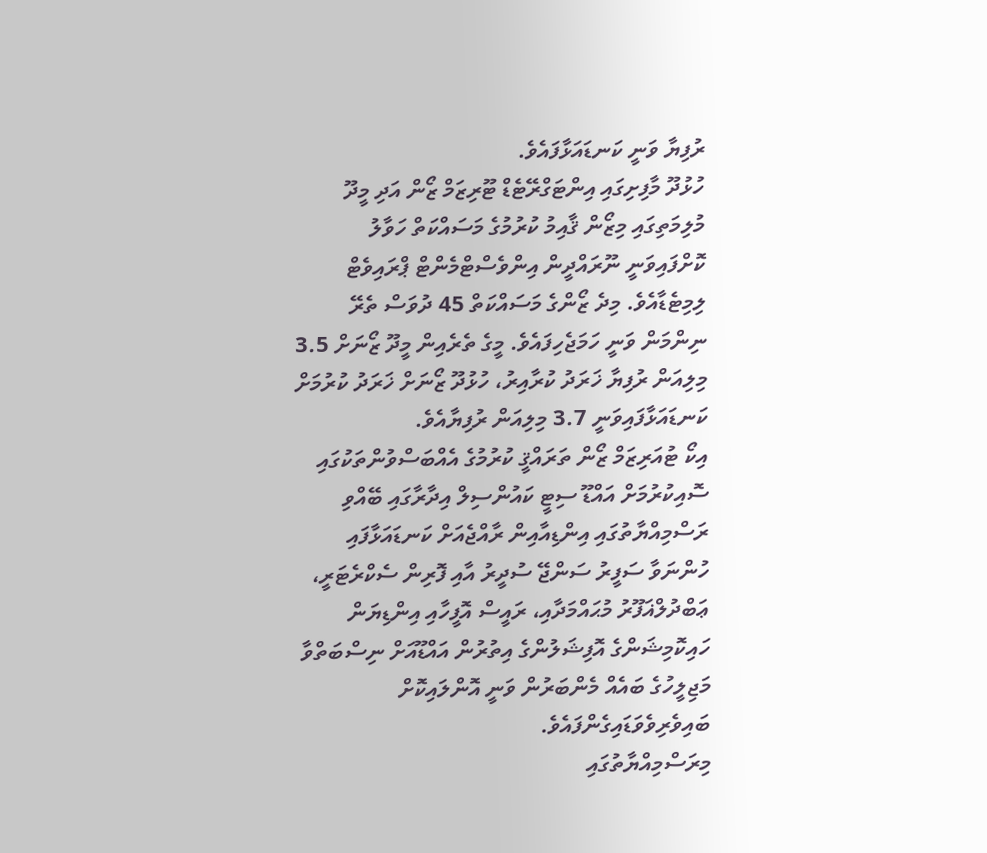ރުފިޔާ ވަނީ ކަނޑައަޅާފައެވެ.
ހުޅުދޫ މާފިށިގައި އިންޓަގްރޭޓެޑް ޓޫރިޒަމް ޒޯން އަދި މީދޫ މުލިމަތިގައި މިޒޯން ޤާއިމު ކުރުމުގެ މަސައްކަތް ހަވާލު ކޮށްފައިވަނީ ނޫރައްދީން އިންވެސްޓްމެންޓް ޕްރައިވެޓް ލިމިޓެޑާއެވެ. މިދެ ޒޯންގެ މަސައްކަތް 45 ދުވަސް ތެރޭ ނިންމަން ވަނީ ހަމަޖެހިފައެވެ. މީގެ ތެރެއިން މީދޫ ޒޯނަށް 3.5 މިލިއަން ރުފިޔާ ޚަރަދު ކުރާއިރު، ހުޅުދޫ ޒޯނަށް ޚަރަދު ކުރުމަށް ކަނޑައަޅާފައިވަނީ 3.7 މިލިއަން ރުފިޔާއެވެ.
އިކޯ ޓުއަރިޒަމް ޒޯން ތަރައްޤީ ކުރުމުގެ އެއްބަސްވުންތަކުގައި ސޮއިކުރުމަށް އައްޑޫ ސިޓީ ކައުންސިލް އިދާރާގައި ބޭއްވި ރަސްމިއްޔާތުގައި އިންޑިއާއިން ރާއްޖެއަށް ކަނޑައަޅާފައި ހުންނަވާ ސަފީރު ސަންޖޭ ސުދީރު އާއި ފޮރިން ސެކްރެޓަރީ، ޢަބްދުލްޣަފޫރު މުޙައްމަދާއި، ރައީސް އޮފީހާއި އިންޑިޔަން ހައިކޮމިޝަންގެ އޮފިޝަލުންގެ އިތުރުން އައްޑޫއަށް ނިސްބަތްވާ މަޖިލީހުގެ ބައެއް މެންބަރުން ވަނީ އޮންލައިކޮށް ބައިވެރިވެވަޑައިގެންފައެވެ.
މިރަސްމިއްޔާތުގައި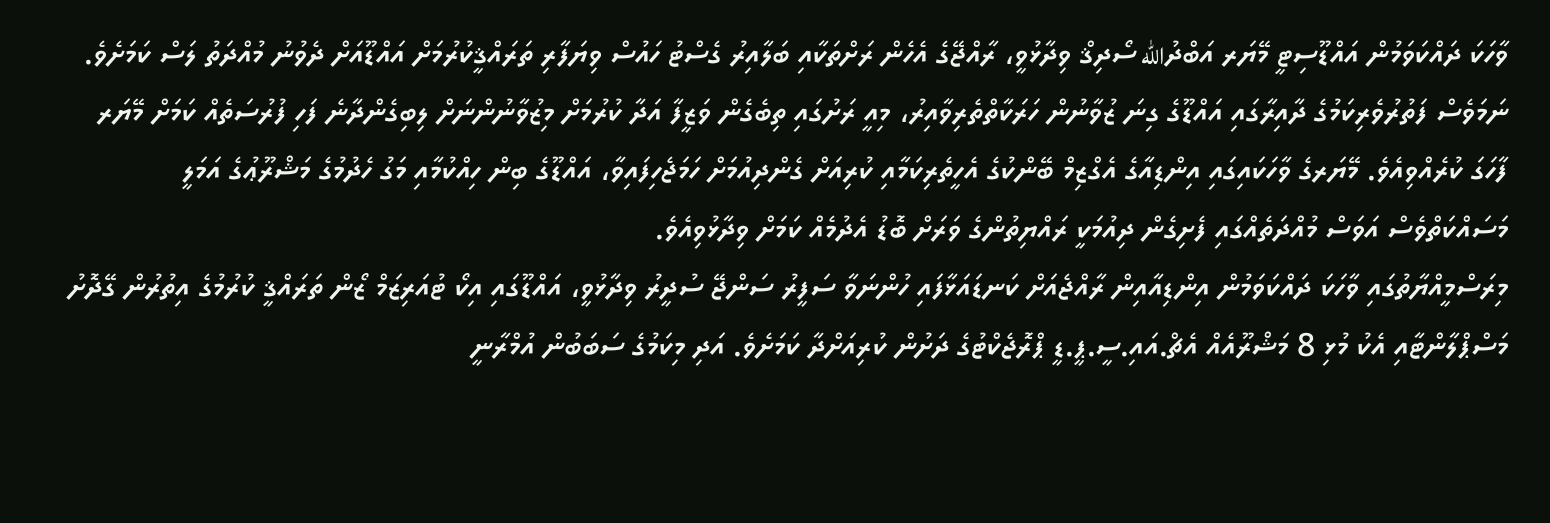ވާހަކަ ދައްކަވަމުން އައްޑޫސިޓީ މޭޔަރ އަބްދުالله ސޯދިޤް ވިދާޅުވީ، ރާއްޖޭގެ އެހެން ރަށްތަކާއި ބަލާއިރު ގެސްޓު ހައުސް ވިޔަފާރި ތަރައްޤީކުރުމަށް އައްޑޫއަށް ދެވުނު މުއްދަތު ލަސް ކަމަށެވެ. ނަމަވެސް ފަތުރުވެރިކަމުގެ ދާއިރާގައި އައްޑޫގެ ގިނަ ޒުވާނުން ހަރަކާތްތެރިވާއިރު، މިއީ ރަށުގައި ތިބެގެން ވަޒީފާ އަދާ ކުރުމަށް މިޒުވާނުންނަށް ލިބިގެންދާނެ ފަހި ފުރުސަތެއް ކަމަށް މޭޔަރ ފާހަގަ ކުރެއްވިއެވެ. މޭޔަރގެ ވާހަކައިގައި އިންޑިއާގެ އެގްޒިމް ބޭންކުގެ އެހީތެރިކަމާއި ކުރިއަށް ގެންދިއުމަށް ހަމަޖެހިފައިވާ، އައްޑޫގެ ބިން ހިއްކުމާއި މަގު ހެދުމުގެ މަޝްރޫޢުގެ އަމަލީ މަސައްކަތްވެސް އަވަސް މުއްދަތެއްގައި ފެށިގެން ދިއުމަކީ ރައްޔިތުންގެ ވަރަށް ބޮޑު އެދުމެއް ކަމަށް ވިދާޅުވިއެވެ.
މިރަސްމީއްޔާތުގައި ވާހަކަ ދައްކަވަމުން އިންޑިއާއިން ރާއްޖެއަށް ކަނޑައަޅާފައި ހުންނަވާ ސަފީރު ސަންޖޭ ސުދީރު ވިދާޅުވީ، އައްޑޫގައި އިކޯ ޓުއަރިޒަމް ޒޯން ތަރައްޤީ ކުރުމުގެ އިތުރުން ގޭދޮށު މަސްޕްލާންޓާއި އެކު މުޅި 8 މަޝްރޫއެއް އެޗް.އައި.ސީ.ޕީ.ޑީ ޕްރޮޖެކްޓުގެ ދަށުން ކުރިއަށްދާ ކަމަށެވެ. އަދި މިކަމުގެ ސަބަބުން އުމްރާނީ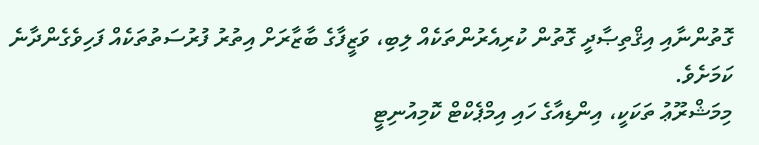ގޮތުންނާއި އިޤްތިޞާދީ ގޮތުން ކުރިއެރުންތަކެއް ލިބި، ވަޒީފާގެ ބާޒާރަށް އިތުރު ފުރުސަތުތަކެއް ފަހިވެގެންދާނެ ކަމަށެވެ.
މިމަޝްރޫޢު ތަކަކީ، އިންޑިއާގެ ހައި އިމްޕެކްޓް ކޮމިއުނިޓީ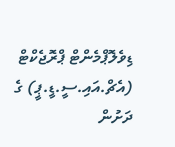ޑިވެލޮޕްމެންޓް ޕްރޮޖެކްޓް (އެޗް.އައި.ސީ.ޑީ.ޕީ) ގެ ދަށުން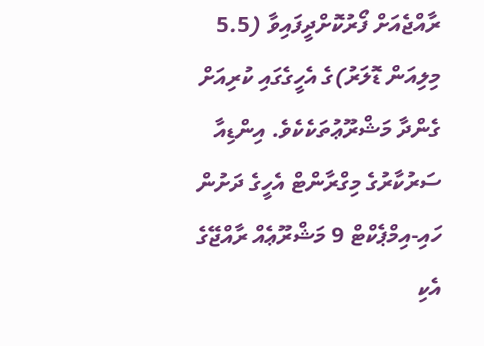ރާއްޖެއަށް ފޯރުކޮށްދީފައިވާ (5.5 މިލިއަން ޑޮލަރު)ގެ އެހީގެގައި ކުރިއަށް ގެންދާ މަޝްރޫޢުތަކެކެވެ. އިންޑިއާ ސަރުކާރުގެ މިގްރާންޓް އެހީގެ ދަށުން ހައި-އިމްޕެކްޓް 9 މަޝްރޫޢެއް ރާއްޖޭގެ އެކި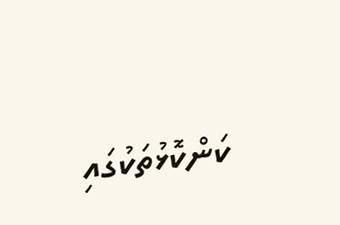ކަންކޮޅުތަކުގައި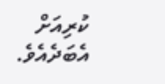ކުރިއަށް އެބަދެއެވެ.